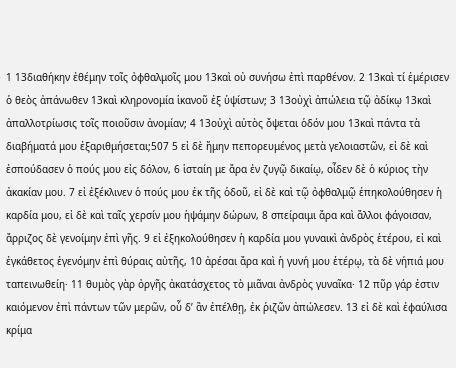1 13διαθήκην ἐθέμην τοῖς ὀφθαλμοῖς μου 13καὶ οὐ συνήσω ἐπὶ παρθένον. 2 13καὶ τί ἐμέρισεν ὁ θεὸς ἀπάνωθεν 13καὶ κληρονομία ἱκανοῦ ἐξ ὑψίστων; 3 13οὐχὶ ἀπώλεια τῷ ἀδίκῳ 13καὶ ἀπαλλοτρίωσις τοῖς ποιοῦσιν ἀνομίαν; 4 13οὐχὶ αὐτὸς ὄψεται ὁδόν μου 13καὶ πάντα τὰ διαβήματά μου ἐξαριθμήσεται;507 5 εἰ δὲ ἤμην πεπορευμένος μετὰ γελοιαστῶν, εἰ δὲ καὶ ἐσπούδασεν ὁ πούς μου εἰς δόλον, 6 ἱσταίη με ἄρα ἐν ζυγῷ δικαίῳ, οἶδεν δὲ ὁ κύριος τὴν ἀκακίαν μου. 7 εἰ ἐξέκλινεν ὁ πούς μου ἐκ τῆς ὁδοῦ, εἰ δὲ καὶ τῷ ὀφθαλμῷ ἐπηκολούθησεν ἡ καρδία μου, εἰ δὲ καὶ ταῖς χερσίν μου ἡψάμην δώρων, 8 σπείραιμι ἄρα καὶ ἄλλοι φάγοισαν, ἄρριζος δὲ γενοίμην ἐπὶ γῆς. 9 εἰ ἐξηκολούθησεν ἡ καρδία μου γυναικὶ ἀνδρὸς ἑτέρου, εἰ καὶ ἐγκάθετος ἐγενόμην ἐπὶ θύραις αὐτῆς, 10 ἀρέσαι ἄρα καὶ ἡ γυνή μου ἑτέρῳ, τὰ δὲ νήπιά μου ταπεινωθείη· 11 θυμὸς γὰρ ὀργῆς ἀκατάσχετος τὸ μιᾶναι ἀνδρὸς γυναῖκα· 12 πῦρ γάρ ἐστιν καιόμενον ἐπὶ πάντων τῶν μερῶν, οὗ δ’ ἂν ἐπέλθῃ, ἐκ ῥιζῶν ἀπώλεσεν. 13 εἰ δὲ καὶ ἐφαύλισα κρίμα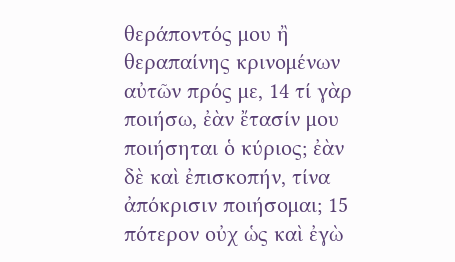θεράποντός μου ἢ θεραπαίνης κρινομένων αὐτῶν πρός με, 14 τί γὰρ ποιήσω, ἐὰν ἔτασίν μου ποιήσηται ὁ κύριος; ἐὰν δὲ καὶ ἐπισκοπήν, τίνα ἀπόκρισιν ποιήσομαι; 15 πότερον οὐχ ὡς καὶ ἐγὼ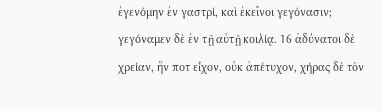ἐγενόμην ἐν γαστρί, καὶ ἐκεῖνοι γεγόνασιν; γεγόναμεν δὲ ἐν τῇ αὐτῇ κοιλίᾳ. 16 ἀδύνατοι δὲ χρείαν, ἥν ποτ εἶχον, οὐκ ἀπέτυχον, χήρας δὲ τὸν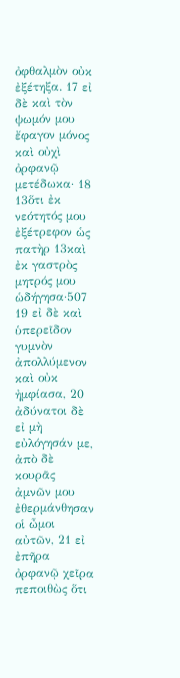ὀφθαλμὸν οὐκ ἐξέτηξα. 17 εἰ δὲ καὶ τὸν ψωμόν μου ἔφαγον μόνος καὶ οὐχὶ ὀρφανῷ μετέδωκα· 18 13ὅτι ἐκ νεότητός μου ἐξέτρεφον ὡς πατὴρ 13καὶ ἐκ γαστρὸς μητρός μου ὡδήγησα·507 19 εἰ δὲ καὶ ὑπερεῖδον γυμνὸν ἀπολλύμενον καὶ οὐκ ἠμφίασα, 20 ἀδύνατοι δὲ εἰ μὴ εὐλόγησάν με, ἀπὸ δὲ κουρᾶς ἀμνῶν μου ἐθερμάνθησαν οἱ ὦμοι αὐτῶν, 21 εἰ ἐπῆρα ὀρφανῷ χεῖρα πεποιθὼς ὅτι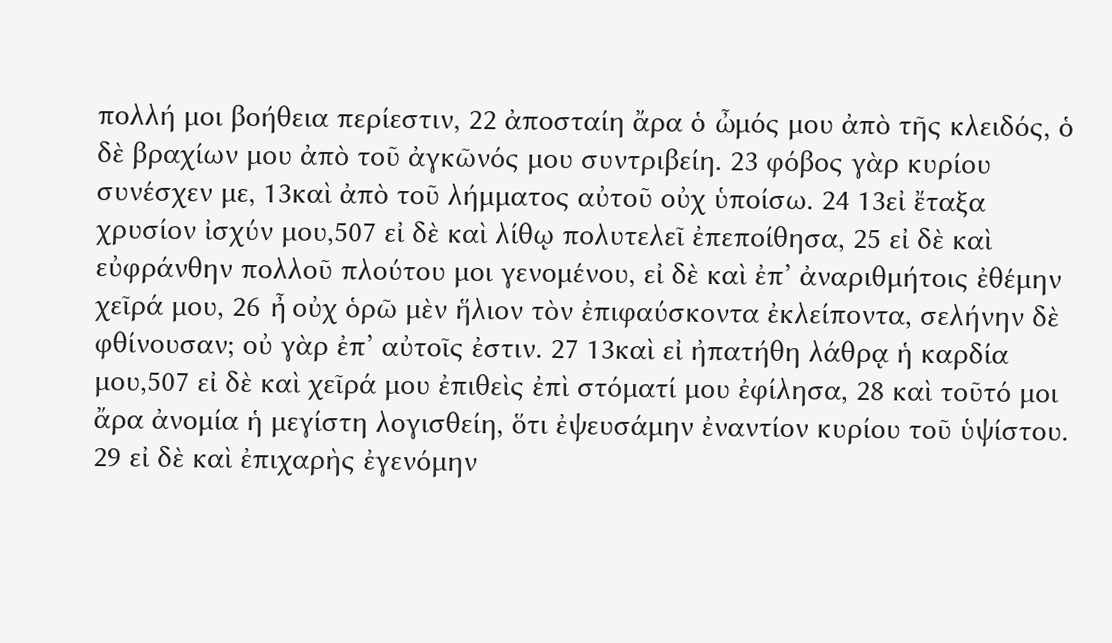πολλή μοι βοήθεια περίεστιν, 22 ἀποσταίη ἄρα ὁ ὦμός μου ἀπὸ τῆς κλειδός, ὁ δὲ βραχίων μου ἀπὸ τοῦ ἀγκῶνός μου συντριβείη. 23 φόβος γὰρ κυρίου συνέσχεν με, 13καὶ ἀπὸ τοῦ λήμματος αὐτοῦ οὐχ ὑποίσω. 24 13εἰ ἔταξα χρυσίον ἰσχύν μου,507 εἰ δὲ καὶ λίθῳ πολυτελεῖ ἐπεποίθησα, 25 εἰ δὲ καὶ εὐφράνθην πολλοῦ πλούτου μοι γενομένου, εἰ δὲ καὶ ἐπ’ ἀναριθμήτοις ἐθέμην χεῖρά μου, 26 ἦ οὐχ ὁρῶ μὲν ἥλιον τὸν ἐπιφαύσκοντα ἐκλείποντα, σελήνην δὲ φθίνουσαν; οὐ γὰρ ἐπ’ αὐτοῖς ἐστιν. 27 13καὶ εἰ ἠπατήθη λάθρᾳ ἡ καρδία μου,507 εἰ δὲ καὶ χεῖρά μου ἐπιθεὶς ἐπὶ στόματί μου ἐφίλησα, 28 καὶ τοῦτό μοι ἄρα ἀνομία ἡ μεγίστη λογισθείη, ὅτι ἐψευσάμην ἐναντίον κυρίου τοῦ ὑψίστου. 29 εἰ δὲ καὶ ἐπιχαρὴς ἐγενόμην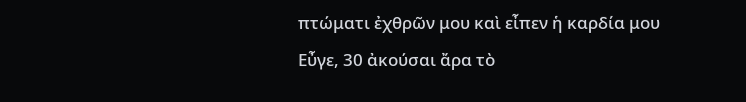πτώματι ἐχθρῶν μου καὶ εἶπεν ἡ καρδία μου Εὖγε, 30 ἀκούσαι ἄρα τὸ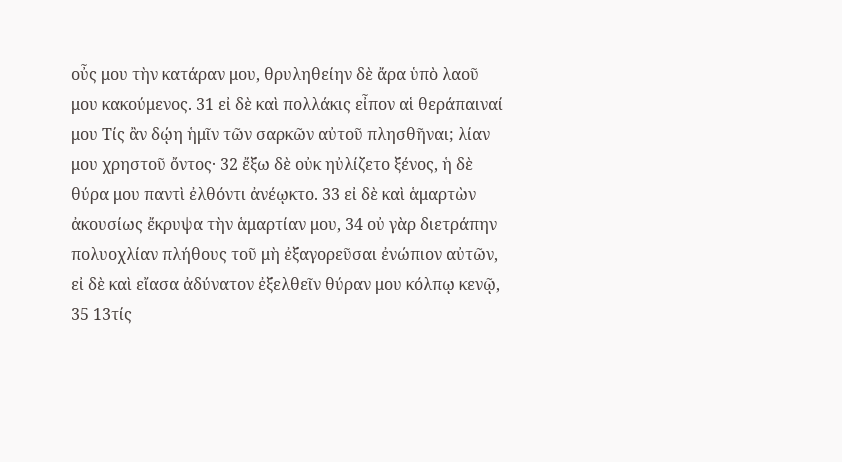οὖς μου τὴν κατάραν μου, θρυληθείην δὲ ἄρα ὑπὸ λαοῦ μου κακούμενος. 31 εἰ δὲ καὶ πολλάκις εἶπον αἱ θεράπαιναί μου Τίς ἂν δῴη ἡμῖν τῶν σαρκῶν αὐτοῦ πλησθῆναι; λίαν μου χρηστοῦ ὄντος· 32 ἔξω δὲ οὐκ ηὐλίζετο ξένος, ἡ δὲ θύρα μου παντὶ ἐλθόντι ἀνέῳκτο. 33 εἰ δὲ καὶ ἁμαρτὼν ἀκουσίως ἔκρυψα τὴν ἁμαρτίαν μου, 34 οὐ γὰρ διετράπην πολυοχλίαν πλήθους τοῦ μὴ ἐξαγορεῦσαι ἐνώπιον αὐτῶν, εἰ δὲ καὶ εἴασα ἀδύνατον ἐξελθεῖν θύραν μου κόλπῳ κενῷ, 35 13τίς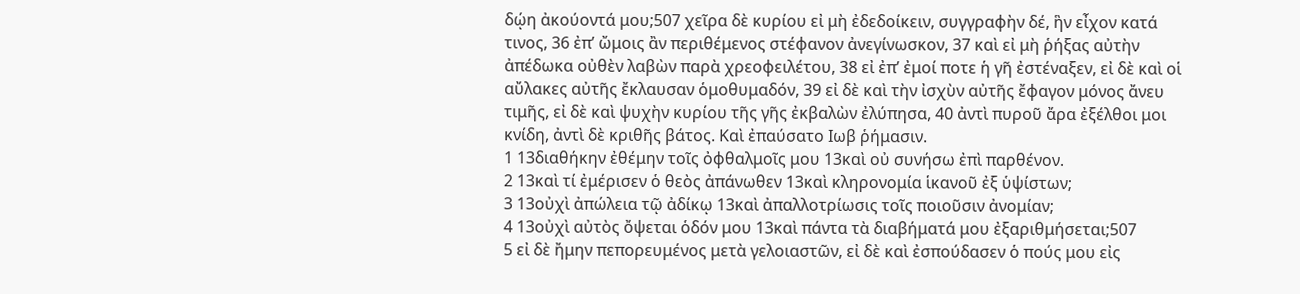δῴη ἀκούοντά μου;507 χεῖρα δὲ κυρίου εἰ μὴ ἐδεδοίκειν, συγγραφὴν δέ, ἣν εἶχον κατά τινος, 36 ἐπ’ ὤμοις ἂν περιθέμενος στέφανον ἀνεγίνωσκον, 37 καὶ εἰ μὴ ῥήξας αὐτὴν ἀπέδωκα οὐθὲν λαβὼν παρὰ χρεοφειλέτου, 38 εἰ ἐπ’ ἐμοί ποτε ἡ γῆ ἐστέναξεν, εἰ δὲ καὶ οἱ αὔλακες αὐτῆς ἔκλαυσαν ὁμοθυμαδόν, 39 εἰ δὲ καὶ τὴν ἰσχὺν αὐτῆς ἔφαγον μόνος ἄνευ τιμῆς, εἰ δὲ καὶ ψυχὴν κυρίου τῆς γῆς ἐκβαλὼν ἐλύπησα, 40 ἀντὶ πυροῦ ἄρα ἐξέλθοι μοι κνίδη, ἀντὶ δὲ κριθῆς βάτος. Καὶ ἐπαύσατο Ιωβ ῥήμασιν.
1 13διαθήκην ἐθέμην τοῖς ὀφθαλμοῖς μου 13καὶ οὐ συνήσω ἐπὶ παρθένον.
2 13καὶ τί ἐμέρισεν ὁ θεὸς ἀπάνωθεν 13καὶ κληρονομία ἱκανοῦ ἐξ ὑψίστων;
3 13οὐχὶ ἀπώλεια τῷ ἀδίκῳ 13καὶ ἀπαλλοτρίωσις τοῖς ποιοῦσιν ἀνομίαν;
4 13οὐχὶ αὐτὸς ὄψεται ὁδόν μου 13καὶ πάντα τὰ διαβήματά μου ἐξαριθμήσεται;507
5 εἰ δὲ ἤμην πεπορευμένος μετὰ γελοιαστῶν, εἰ δὲ καὶ ἐσπούδασεν ὁ πούς μου εἰς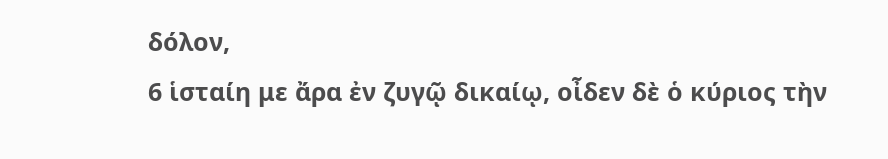δόλον,
6 ἱσταίη με ἄρα ἐν ζυγῷ δικαίῳ, οἶδεν δὲ ὁ κύριος τὴν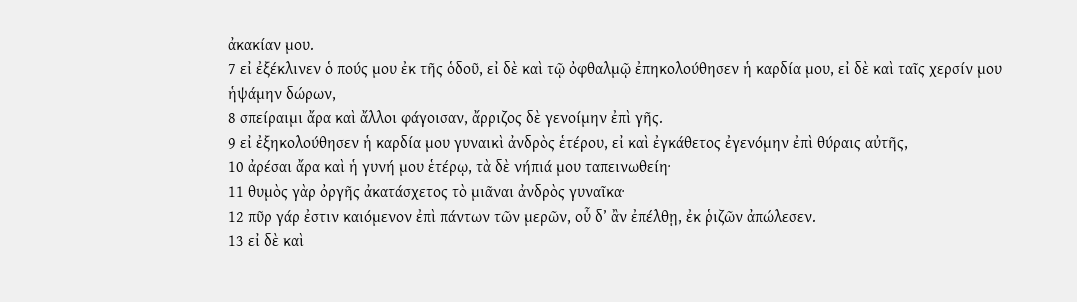ἀκακίαν μου.
7 εἰ ἐξέκλινεν ὁ πούς μου ἐκ τῆς ὁδοῦ, εἰ δὲ καὶ τῷ ὀφθαλμῷ ἐπηκολούθησεν ἡ καρδία μου, εἰ δὲ καὶ ταῖς χερσίν μου ἡψάμην δώρων,
8 σπείραιμι ἄρα καὶ ἄλλοι φάγοισαν, ἄρριζος δὲ γενοίμην ἐπὶ γῆς.
9 εἰ ἐξηκολούθησεν ἡ καρδία μου γυναικὶ ἀνδρὸς ἑτέρου, εἰ καὶ ἐγκάθετος ἐγενόμην ἐπὶ θύραις αὐτῆς,
10 ἀρέσαι ἄρα καὶ ἡ γυνή μου ἑτέρῳ, τὰ δὲ νήπιά μου ταπεινωθείη·
11 θυμὸς γὰρ ὀργῆς ἀκατάσχετος τὸ μιᾶναι ἀνδρὸς γυναῖκα·
12 πῦρ γάρ ἐστιν καιόμενον ἐπὶ πάντων τῶν μερῶν, οὗ δ’ ἂν ἐπέλθῃ, ἐκ ῥιζῶν ἀπώλεσεν.
13 εἰ δὲ καὶ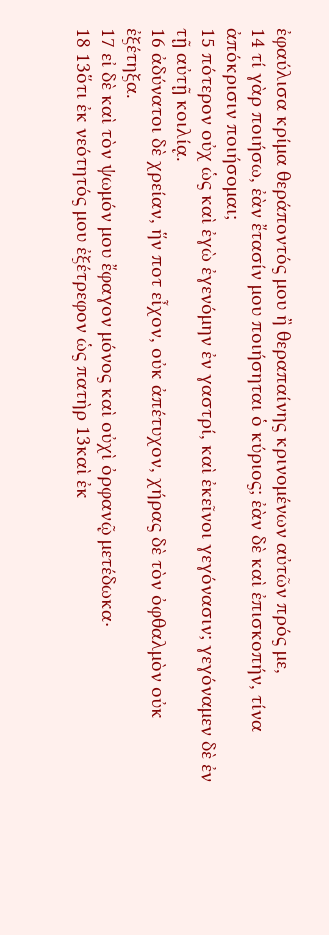ἐφαύλισα κρίμα θεράποντός μου ἢ θεραπαίνης κρινομένων αὐτῶν πρός με,
14 τί γὰρ ποιήσω, ἐὰν ἔτασίν μου ποιήσηται ὁ κύριος; ἐὰν δὲ καὶ ἐπισκοπήν, τίνα ἀπόκρισιν ποιήσομαι;
15 πότερον οὐχ ὡς καὶ ἐγὼ ἐγενόμην ἐν γαστρί, καὶ ἐκεῖνοι γεγόνασιν; γεγόναμεν δὲ ἐν τῇ αὐτῇ κοιλίᾳ.
16 ἀδύνατοι δὲ χρείαν, ἥν ποτ εἶχον, οὐκ ἀπέτυχον, χήρας δὲ τὸν ὀφθαλμὸν οὐκ ἐξέτηξα.
17 εἰ δὲ καὶ τὸν ψωμόν μου ἔφαγον μόνος καὶ οὐχὶ ὀρφανῷ μετέδωκα·
18 13ὅτι ἐκ νεότητός μου ἐξέτρεφον ὡς πατὴρ 13καὶ ἐκ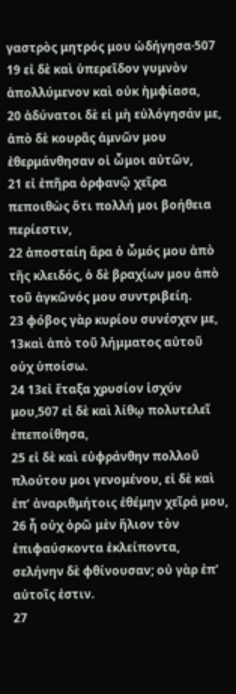γαστρὸς μητρός μου ὡδήγησα·507
19 εἰ δὲ καὶ ὑπερεῖδον γυμνὸν ἀπολλύμενον καὶ οὐκ ἠμφίασα,
20 ἀδύνατοι δὲ εἰ μὴ εὐλόγησάν με, ἀπὸ δὲ κουρᾶς ἀμνῶν μου ἐθερμάνθησαν οἱ ὦμοι αὐτῶν,
21 εἰ ἐπῆρα ὀρφανῷ χεῖρα πεποιθὼς ὅτι πολλή μοι βοήθεια περίεστιν,
22 ἀποσταίη ἄρα ὁ ὦμός μου ἀπὸ τῆς κλειδός, ὁ δὲ βραχίων μου ἀπὸ τοῦ ἀγκῶνός μου συντριβείη.
23 φόβος γὰρ κυρίου συνέσχεν με, 13καὶ ἀπὸ τοῦ λήμματος αὐτοῦ οὐχ ὑποίσω.
24 13εἰ ἔταξα χρυσίον ἰσχύν μου,507 εἰ δὲ καὶ λίθῳ πολυτελεῖ ἐπεποίθησα,
25 εἰ δὲ καὶ εὐφράνθην πολλοῦ πλούτου μοι γενομένου, εἰ δὲ καὶ ἐπ’ ἀναριθμήτοις ἐθέμην χεῖρά μου,
26 ἦ οὐχ ὁρῶ μὲν ἥλιον τὸν ἐπιφαύσκοντα ἐκλείποντα, σελήνην δὲ φθίνουσαν; οὐ γὰρ ἐπ’ αὐτοῖς ἐστιν.
27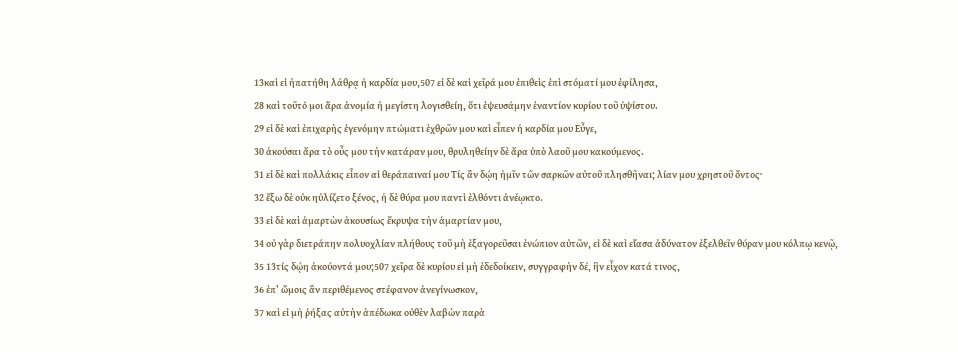13καὶ εἰ ἠπατήθη λάθρᾳ ἡ καρδία μου,507 εἰ δὲ καὶ χεῖρά μου ἐπιθεὶς ἐπὶ στόματί μου ἐφίλησα,
28 καὶ τοῦτό μοι ἄρα ἀνομία ἡ μεγίστη λογισθείη, ὅτι ἐψευσάμην ἐναντίον κυρίου τοῦ ὑψίστου.
29 εἰ δὲ καὶ ἐπιχαρὴς ἐγενόμην πτώματι ἐχθρῶν μου καὶ εἶπεν ἡ καρδία μου Εὖγε,
30 ἀκούσαι ἄρα τὸ οὖς μου τὴν κατάραν μου, θρυληθείην δὲ ἄρα ὑπὸ λαοῦ μου κακούμενος.
31 εἰ δὲ καὶ πολλάκις εἶπον αἱ θεράπαιναί μου Τίς ἂν δῴη ἡμῖν τῶν σαρκῶν αὐτοῦ πλησθῆναι; λίαν μου χρηστοῦ ὄντος·
32 ἔξω δὲ οὐκ ηὐλίζετο ξένος, ἡ δὲ θύρα μου παντὶ ἐλθόντι ἀνέῳκτο.
33 εἰ δὲ καὶ ἁμαρτὼν ἀκουσίως ἔκρυψα τὴν ἁμαρτίαν μου,
34 οὐ γὰρ διετράπην πολυοχλίαν πλήθους τοῦ μὴ ἐξαγορεῦσαι ἐνώπιον αὐτῶν, εἰ δὲ καὶ εἴασα ἀδύνατον ἐξελθεῖν θύραν μου κόλπῳ κενῷ,
35 13τίς δῴη ἀκούοντά μου;507 χεῖρα δὲ κυρίου εἰ μὴ ἐδεδοίκειν, συγγραφὴν δέ, ἣν εἶχον κατά τινος,
36 ἐπ’ ὤμοις ἂν περιθέμενος στέφανον ἀνεγίνωσκον,
37 καὶ εἰ μὴ ῥήξας αὐτὴν ἀπέδωκα οὐθὲν λαβὼν παρὰ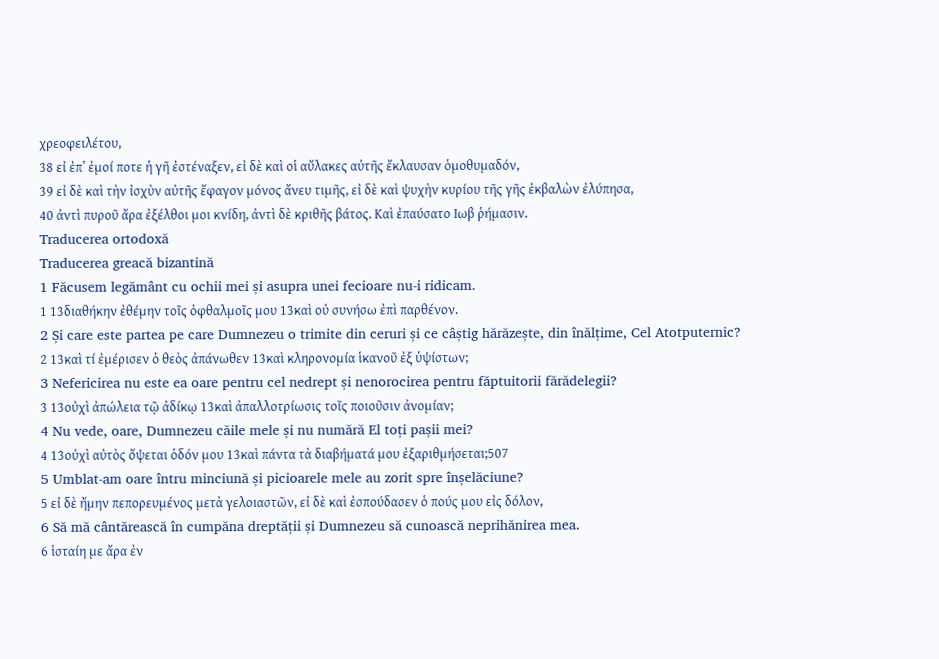χρεοφειλέτου,
38 εἰ ἐπ’ ἐμοί ποτε ἡ γῆ ἐστέναξεν, εἰ δὲ καὶ οἱ αὔλακες αὐτῆς ἔκλαυσαν ὁμοθυμαδόν,
39 εἰ δὲ καὶ τὴν ἰσχὺν αὐτῆς ἔφαγον μόνος ἄνευ τιμῆς, εἰ δὲ καὶ ψυχὴν κυρίου τῆς γῆς ἐκβαλὼν ἐλύπησα,
40 ἀντὶ πυροῦ ἄρα ἐξέλθοι μοι κνίδη, ἀντὶ δὲ κριθῆς βάτος. Καὶ ἐπαύσατο Ιωβ ῥήμασιν.
Traducerea ortodoxă
Traducerea greacă bizantină
1 Făcusem legământ cu ochii mei și asupra unei fecioare nu-i ridicam.
1 13διαθήκην ἐθέμην τοῖς ὀφθαλμοῖς μου 13καὶ οὐ συνήσω ἐπὶ παρθένον.
2 Și care este partea pe care Dumnezeu o trimite din ceruri și ce câștig hărăzește, din înălțime, Cel Atotputernic?
2 13καὶ τί ἐμέρισεν ὁ θεὸς ἀπάνωθεν 13καὶ κληρονομία ἱκανοῦ ἐξ ὑψίστων;
3 Nefericirea nu este ea oare pentru cel nedrept și nenorocirea pentru făptuitorii fărădelegii?
3 13οὐχὶ ἀπώλεια τῷ ἀδίκῳ 13καὶ ἀπαλλοτρίωσις τοῖς ποιοῦσιν ἀνομίαν;
4 Nu vede, oare, Dumnezeu căile mele și nu numără El toți pașii mei?
4 13οὐχὶ αὐτὸς ὄψεται ὁδόν μου 13καὶ πάντα τὰ διαβήματά μου ἐξαριθμήσεται;507
5 Umblat-am oare întru minciună și picioarele mele au zorit spre înșelăciune?
5 εἰ δὲ ἤμην πεπορευμένος μετὰ γελοιαστῶν, εἰ δὲ καὶ ἐσπούδασεν ὁ πούς μου εἰς δόλον,
6 Să mă cântărească în cumpăna dreptății și Dumnezeu să cunoască neprihănirea mea.
6 ἱσταίη με ἄρα ἐν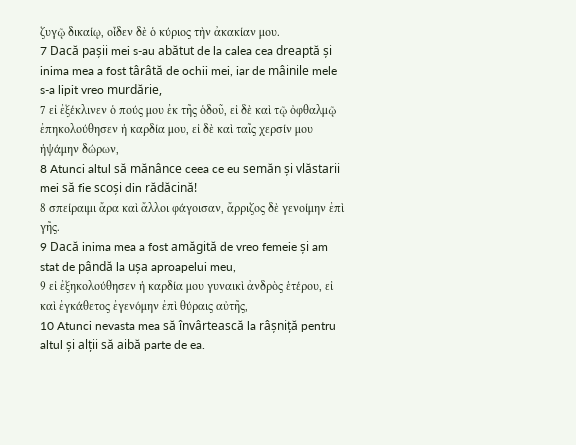ζυγῷ δικαίῳ, οἶδεν δὲ ὁ κύριος τὴν ἀκακίαν μου.
7 Dacă pașii mei s-au abătut de la calea cea dreaptă și inima mea a fost târâtă de ochii mei, iar de mâinile mele s-a lipit vreo murdărie,
7 εἰ ἐξέκλινεν ὁ πούς μου ἐκ τῆς ὁδοῦ, εἰ δὲ καὶ τῷ ὀφθαλμῷ ἐπηκολούθησεν ἡ καρδία μου, εἰ δὲ καὶ ταῖς χερσίν μου ἡψάμην δώρων,
8 Atunci altul să mănânce ceea ce eu semăn și vlăstarii mei să fie scoși din rădăcină!
8 σπείραιμι ἄρα καὶ ἄλλοι φάγοισαν, ἄρριζος δὲ γενοίμην ἐπὶ γῆς.
9 Dacă inima mea a fost amăgită de vreo femeie și am stat de pândă la ușa aproapelui meu,
9 εἰ ἐξηκολούθησεν ἡ καρδία μου γυναικὶ ἀνδρὸς ἑτέρου, εἰ καὶ ἐγκάθετος ἐγενόμην ἐπὶ θύραις αὐτῆς,
10 Atunci nevasta mea să învârtească la râșniță pentru altul și alții să aibă parte de ea.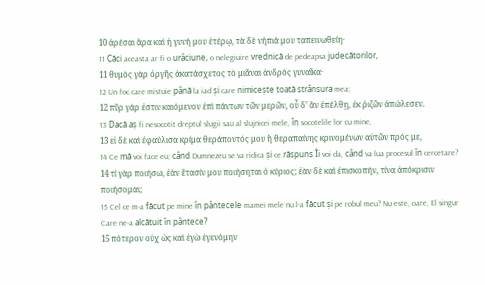10 ἀρέσαι ἄρα καὶ ἡ γυνή μου ἑτέρῳ, τὰ δὲ νήπιά μου ταπεινωθείη·
11 Căci aceasta ar fi o urâciune, o nelegiuire vrednică de pedeapsa judecătorilor,
11 θυμὸς γὰρ ὀργῆς ἀκατάσχετος τὸ μιᾶναι ἀνδρὸς γυναῖκα·
12 Un foc care mistuie până la iad și care nimicește toată strânsura mea;
12 πῦρ γάρ ἐστιν καιόμενον ἐπὶ πάντων τῶν μερῶν, οὗ δ’ ἂν ἐπέλθῃ, ἐκ ῥιζῶν ἀπώλεσεν.
13 Dacă aș fi nesocotit dreptul slugii sau al slujnicei mele, în socotelile lor cu mine,
13 εἰ δὲ καὶ ἐφαύλισα κρίμα θεράποντός μου ἢ θεραπαίνης κρινομένων αὐτῶν πρός με,
14 Ce mă voi face eu; când Dumnezeu se va ridica și ce răspuns Îi voi da, când va lua procesul în cercetare?
14 τί γὰρ ποιήσω, ἐὰν ἔτασίν μου ποιήσηται ὁ κύριος; ἐὰν δὲ καὶ ἐπισκοπήν, τίνα ἀπόκρισιν ποιήσομαι;
15 Cel ce m-a făcut pe mine în pântecele mamei mele nu l-a făcut și pe robul meu? Nu este, oare, El singur Care ne-a alcătuit în pântece?
15 πότερον οὐχ ὡς καὶ ἐγὼ ἐγενόμην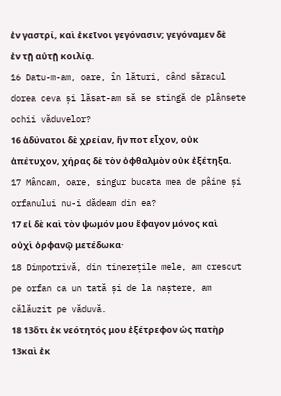ἐν γαστρί, καὶ ἐκεῖνοι γεγόνασιν; γεγόναμεν δὲ ἐν τῇ αὐτῇ κοιλίᾳ.
16 Datu-m-am, oare, în lături, când săracul dorea ceva și lăsat-am să se stingă de plânsete ochii văduvelor?
16 ἀδύνατοι δὲ χρείαν, ἥν ποτ εἶχον, οὐκ ἀπέτυχον, χήρας δὲ τὸν ὀφθαλμὸν οὐκ ἐξέτηξα.
17 Mâncam, oare, singur bucata mea de pâine și orfanului nu-i dădeam din ea?
17 εἰ δὲ καὶ τὸν ψωμόν μου ἔφαγον μόνος καὶ οὐχὶ ὀρφανῷ μετέδωκα·
18 Dimpotrivă, din tinerețile mele, am crescut pe orfan ca un tată și de la naștere, am călăuzit pe văduvă.
18 13ὅτι ἐκ νεότητός μου ἐξέτρεφον ὡς πατὴρ 13καὶ ἐκ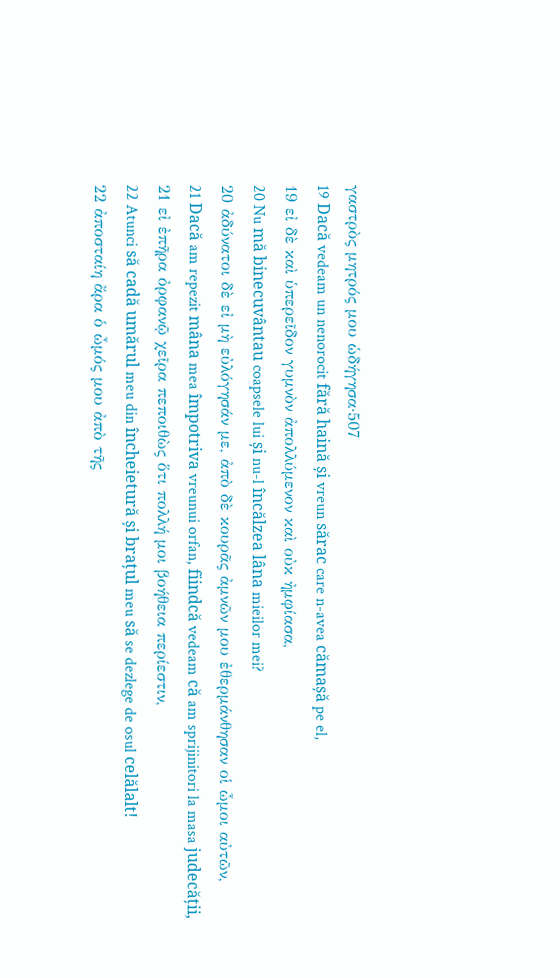γαστρὸς μητρός μου ὡδήγησα·507
19 Dacă vedeam un nenorocit fără haină și vreun sărac care n-avea cămașă pe el,
19 εἰ δὲ καὶ ὑπερεῖδον γυμνὸν ἀπολλύμενον καὶ οὐκ ἠμφίασα,
20 Nu mă binecuvântau coapsele lui și nu-l încălzea lâna mieilor mei?
20 ἀδύνατοι δὲ εἰ μὴ εὐλόγησάν με, ἀπὸ δὲ κουρᾶς ἀμνῶν μου ἐθερμάνθησαν οἱ ὦμοι αὐτῶν,
21 Dacă am repezit mâna mea împotriva vreunui orfan, fiindcă vedeam că am sprijinitori la masa judecății,
21 εἰ ἐπῆρα ὀρφανῷ χεῖρα πεποιθὼς ὅτι πολλή μοι βοήθεια περίεστιν,
22 Atunci să cadă umărul meu din încheietură și brațul meu să se dezlege de osul celălalt!
22 ἀποσταίη ἄρα ὁ ὦμός μου ἀπὸ τῆς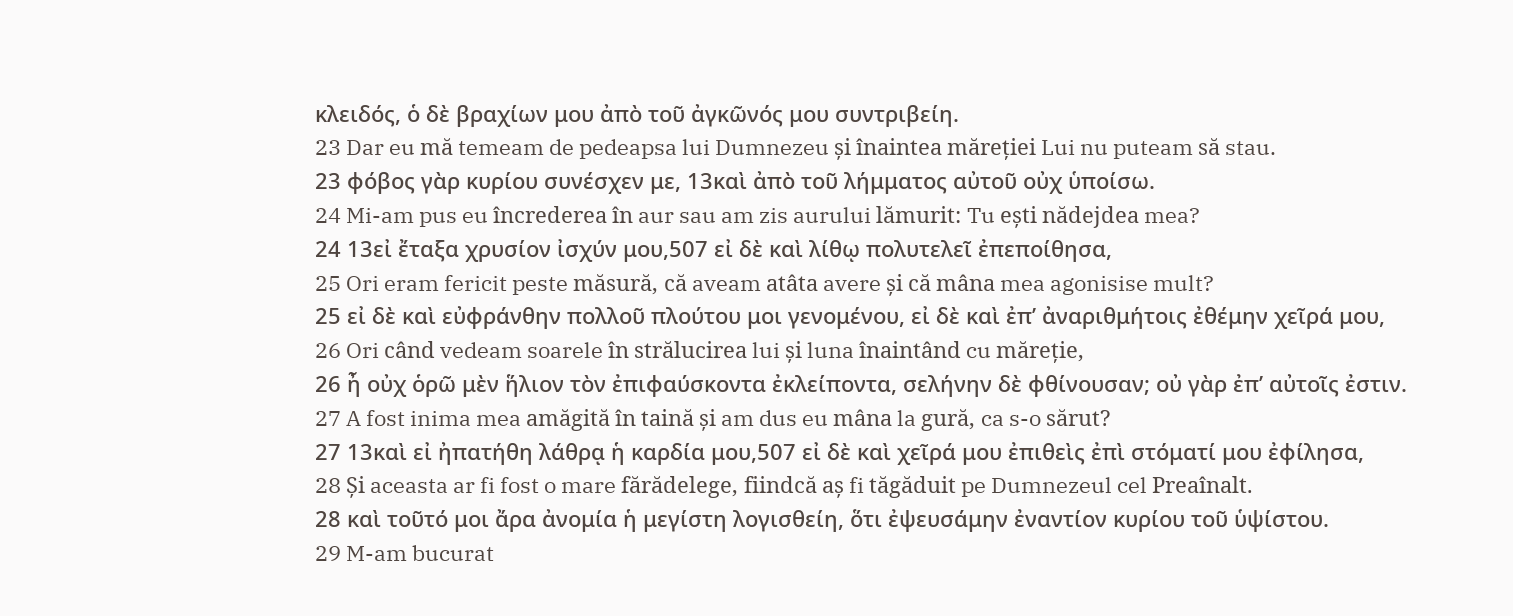κλειδός, ὁ δὲ βραχίων μου ἀπὸ τοῦ ἀγκῶνός μου συντριβείη.
23 Dar eu mă temeam de pedeapsa lui Dumnezeu și înaintea măreției Lui nu puteam să stau.
23 φόβος γὰρ κυρίου συνέσχεν με, 13καὶ ἀπὸ τοῦ λήμματος αὐτοῦ οὐχ ὑποίσω.
24 Mi-am pus eu încrederea în aur sau am zis aurului lămurit: Tu ești nădejdea mea?
24 13εἰ ἔταξα χρυσίον ἰσχύν μου,507 εἰ δὲ καὶ λίθῳ πολυτελεῖ ἐπεποίθησα,
25 Ori eram fericit peste măsură, că aveam atâta avere și că mâna mea agonisise mult?
25 εἰ δὲ καὶ εὐφράνθην πολλοῦ πλούτου μοι γενομένου, εἰ δὲ καὶ ἐπ’ ἀναριθμήτοις ἐθέμην χεῖρά μου,
26 Ori când vedeam soarele în strălucirea lui și luna înaintând cu măreție,
26 ἦ οὐχ ὁρῶ μὲν ἥλιον τὸν ἐπιφαύσκοντα ἐκλείποντα, σελήνην δὲ φθίνουσαν; οὐ γὰρ ἐπ’ αὐτοῖς ἐστιν.
27 A fost inima mea amăgită în taină și am dus eu mâna la gură, ca s-o sărut?
27 13καὶ εἰ ἠπατήθη λάθρᾳ ἡ καρδία μου,507 εἰ δὲ καὶ χεῖρά μου ἐπιθεὶς ἐπὶ στόματί μου ἐφίλησα,
28 Și aceasta ar fi fost o mare fărădelege, fiindcă aș fi tăgăduit pe Dumnezeul cel Preaînalt.
28 καὶ τοῦτό μοι ἄρα ἀνομία ἡ μεγίστη λογισθείη, ὅτι ἐψευσάμην ἐναντίον κυρίου τοῦ ὑψίστου.
29 M-am bucurat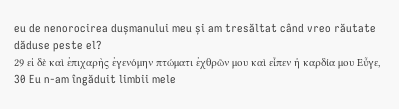eu de nenorocirea dușmanului meu și am tresăltat când vreo răutate dăduse peste el?
29 εἰ δὲ καὶ ἐπιχαρὴς ἐγενόμην πτώματι ἐχθρῶν μου καὶ εἶπεν ἡ καρδία μου Εὖγε,
30 Eu n-am îngăduit limbii mele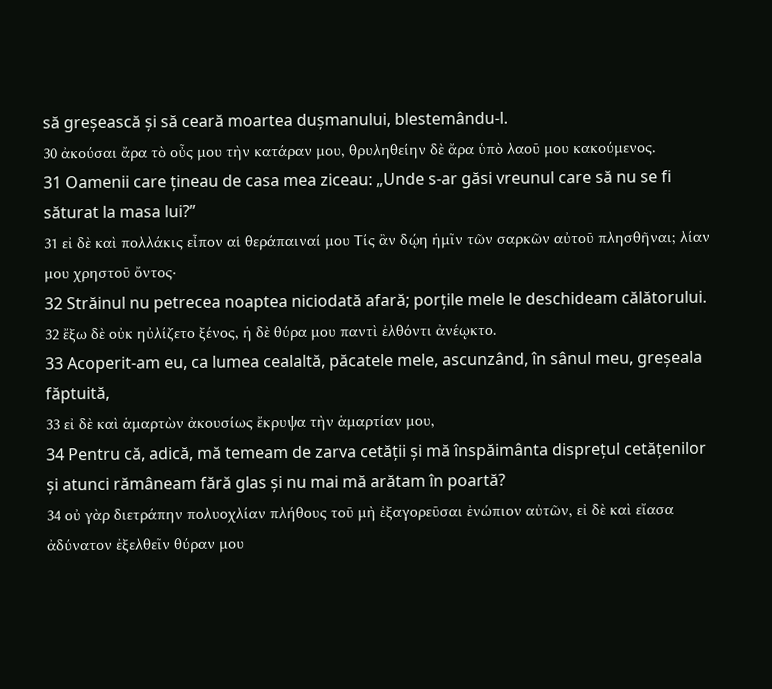să greșească și să ceară moartea dușmanului, blestemându-l.
30 ἀκούσαι ἄρα τὸ οὖς μου τὴν κατάραν μου, θρυληθείην δὲ ἄρα ὑπὸ λαοῦ μου κακούμενος.
31 Oamenii care țineau de casa mea ziceau: „Unde s-ar găsi vreunul care să nu se fi săturat la masa lui?”
31 εἰ δὲ καὶ πολλάκις εἶπον αἱ θεράπαιναί μου Τίς ἂν δῴη ἡμῖν τῶν σαρκῶν αὐτοῦ πλησθῆναι; λίαν μου χρηστοῦ ὄντος·
32 Străinul nu petrecea noaptea niciodată afară; porțile mele le deschideam călătorului.
32 ἔξω δὲ οὐκ ηὐλίζετο ξένος, ἡ δὲ θύρα μου παντὶ ἐλθόντι ἀνέῳκτο.
33 Acoperit-am eu, ca lumea cealaltă, păcatele mele, ascunzând, în sânul meu, greșeala făptuită,
33 εἰ δὲ καὶ ἁμαρτὼν ἀκουσίως ἔκρυψα τὴν ἁμαρτίαν μου,
34 Pentru că, adică, mă temeam de zarva cetății și mă înspăimânta disprețul cetățenilor și atunci rămâneam fără glas și nu mai mă arătam în poartă?
34 οὐ γὰρ διετράπην πολυοχλίαν πλήθους τοῦ μὴ ἐξαγορεῦσαι ἐνώπιον αὐτῶν, εἰ δὲ καὶ εἴασα ἀδύνατον ἐξελθεῖν θύραν μου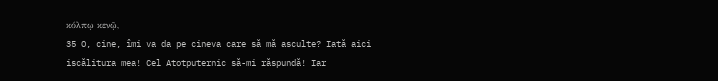κόλπῳ κενῷ,
35 O, cine, îmi va da pe cineva care să mă asculte? Iată aici iscălitura mea! Cel Atotputernic să-mi răspundă! Iar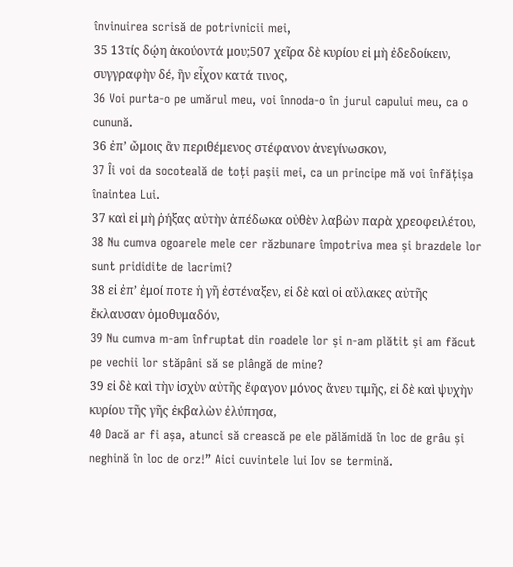învinuirea scrisă de potrivnicii mei,
35 13τίς δῴη ἀκούοντά μου;507 χεῖρα δὲ κυρίου εἰ μὴ ἐδεδοίκειν, συγγραφὴν δέ, ἣν εἶχον κατά τινος,
36 Voi purta-o pe umărul meu, voi înnoda-o în jurul capului meu, ca o cunună.
36 ἐπ’ ὤμοις ἂν περιθέμενος στέφανον ἀνεγίνωσκον,
37 Îi voi da socoteală de toți pașii mei, ca un principe mă voi înfățișa înaintea Lui.
37 καὶ εἰ μὴ ῥήξας αὐτὴν ἀπέδωκα οὐθὲν λαβὼν παρὰ χρεοφειλέτου,
38 Nu cumva ogoarele mele cer răzbunare împotriva mea și brazdele lor sunt prididite de lacrimi?
38 εἰ ἐπ’ ἐμοί ποτε ἡ γῆ ἐστέναξεν, εἰ δὲ καὶ οἱ αὔλακες αὐτῆς ἔκλαυσαν ὁμοθυμαδόν,
39 Nu cumva m-am înfruptat din roadele lor și n-am plătit și am făcut pe vechii lor stăpâni să se plângă de mine?
39 εἰ δὲ καὶ τὴν ἰσχὺν αὐτῆς ἔφαγον μόνος ἄνευ τιμῆς, εἰ δὲ καὶ ψυχὴν κυρίου τῆς γῆς ἐκβαλὼν ἐλύπησα,
40 Dacă ar fi așa, atunci să crească pe ele pălămidă în loc de grâu și neghină în loc de orz!” Aici cuvintele lui Iov se termină.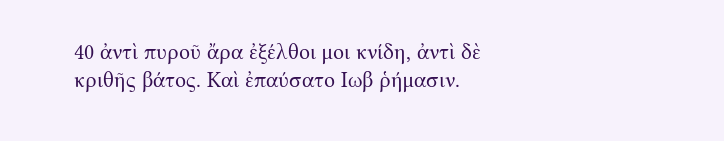40 ἀντὶ πυροῦ ἄρα ἐξέλθοι μοι κνίδη, ἀντὶ δὲ κριθῆς βάτος. Καὶ ἐπαύσατο Ιωβ ῥήμασιν.